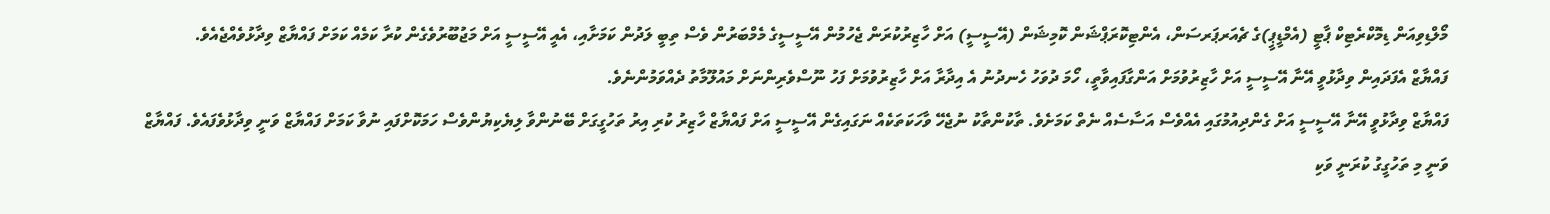މޯލްޑިވިއަން ޑިމޮކްރެޓިކް ޕާޓީ (އެމްޑީޕީ)ގެ ޗެއަރޕަރސަން، އެންޓިކޮރަޕްޝަން ކޮމިޝަން (އޭސީސީ) އަށް ހާޒިރުކުރަން ޖެހުމުން އޭސީސީގެ މެމްބަރުން ވެސް ތިބީ ލަދުން ކަމަށާއި، އެއީ އޭސީސީ އަށް މަޖުބޫރުވެގެން ކުރާ ކަމެއް ކަމަށް ފައްޔާޒް ވިދާޅުވެއްޖެއެވެ.
ފައްޔާޒް އެފަދައިން ވިދާޅުވީ އޭނާ އޭސީސީ އަށް ހާޒިރުވުމަށް އަންގާފައިވާތީ، ހޯމަ ދުވަހު ހެނދުނު އެ އިދާރާ އަށް ހާޒިރުވުމަށް ފަހު ނޫސްވެރިންނަށް މައުލޫމާތު ދެއްވަމުންނެވެ.
ފައްޔާޒް ވިދާޅުވީ އޭނާ އޭސީސީ އަށް ގެންދިއުމުގައި އެއްވެސް އަސާސެއް ނެތް ކަމަށެވެ. ތާކުންތާކު ނުޖެހޭ ވާހަކަތަކެއް ނަގައިގެން އޭސީސީ އަށް ފައްޔާޒް ހާޒިރު ކުރި އިރު ތަހުގީގަށް ބޭނުންވާ ލިޔެކިޔުންވެސް ހަމަކޮށްފައި ނުވާ ކަމަށް ފައްޔާޒް ވަނީ ވިދާޅުވެފައެވެ. ފައްޔާޒް ވަނީ މި ތަހުގީގު ކުރަނީ ވަކި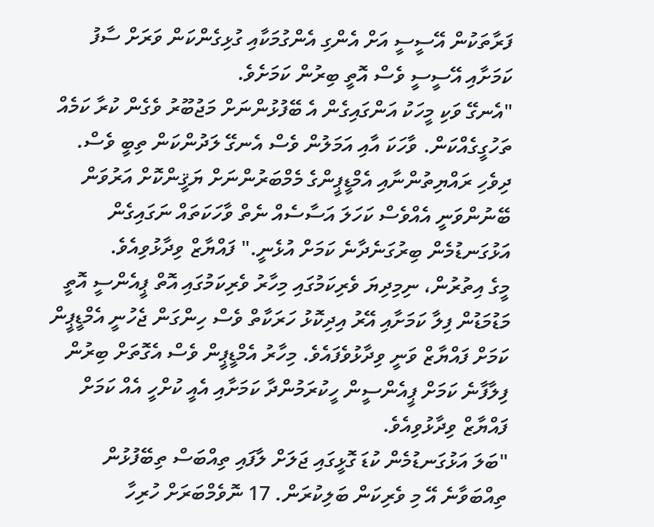ފަރާތަކުން އޭސީސީ އަށް އެންގި އެންގުމަކާއި ގުޅިގެންކަން ވަރަށް ސާފު ކަމަށާއި އޭސީސީ ވެސް އޮތީ ބިރުން ކަމަށެވެ.
"އެނގޭ ވަކި މީހަކު އަންގައިގެން އެ ބޭފުޅުންނަށް މަޖުބޫރު ވެގެން ކުރާ ކަމެއް ތަހުގީގެއްކަން. ވާހަކަ އާއި އަމަލުން ވެސް އެނގޭ ލަދުންކަން ތިބީ ވެސް. ދިވެހި ރައްޔިތުންނާއި އެމްޑީޕީންގެ މެމްބަރުންނަށް ޔަޤީންކޮށް އަރުވަން ބޭނުންވަނީ އެއްވެސް ކަހަލަ އަސާސެއް ނެތް ވާހަކަތައް ނަގައިގެން އަޅުގަނޑުމެން ބިރުގަނެދާނެ ކަމަށް އުޅެނީ." ފައްޔާޒް ވިދާޅުވިއެވެ.
މީގެ އިތުރުން، ނިމިދިޔަ ވެރިކަމުގައި މިހާރު ވެރިކަމުގައި އޮތް ޕީއެންސީ އޮތީ މަޑުމަޑުން ފިލާ ކަމަށާއި އޭރު އިދިކޮޅު ހަރަކާތް ވެސް ހިންގަން ޖެހުނީ އެމްޑީޕީން ކަމަށް ފައްޔާޒް ވަނީ ވިދާޅުވެފައެވެ. މިހާރު އެމްޑީޕީން ވެސް އެގޮތަށް ބިރުން ފިލާފާނެ ކަމަށް ޕީއެންސީން ހީކުރަމުންދާ ކަމަށާއި އެއީ ކުށްހީ އެއް ކަމަށް ފައްޔާޒް ވިދާޅުވިއެވެ.
"ބަލަ އަޅުގަނޑުމެން ކުޑަ ގޮޅީގައި ޖަލަށް ލާފައި ތިއްބަސް ތިބޭފުޅުން ތިއްބަވާނެ އޭ މި ވެރިކަން ބަލިކުރަން. 17 ނޮވެމްބަރަށް ހުރިހާ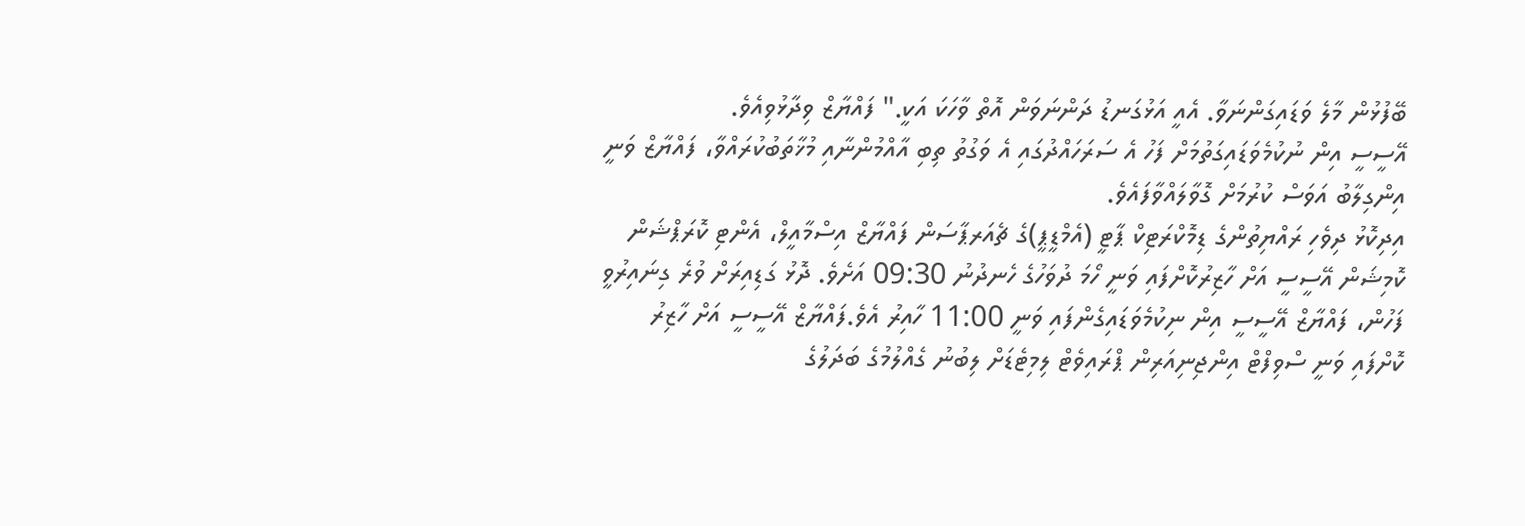ބޭފުޅުން މާލެ ވަޑައިގަންނަވާ. އެއީ އަޅުގަނޑު ދަންނަވަން އޮތް ވާހަކަ އަކީ." ފައްޔާޒް ވިދާޅުވިއެވެ.
އޭސީސީ އިން ނުކުމެވަޑައިގަތުމަށް ފަހު އެ ސަރަހައްދުގައި އެ ވަގުތު ތިބި އާއްމުންނާއި މުޚާތަބުކުރައްވާ، ފައްޔާޒް ވަނީ އިންގިލާބު އަވަސް ކުރުމަށް ގޮވާލައްވާފައެވެ.
އިދިކޮޅު ދިވެހި ރައްޔިތުންގެ ޑިމޮކްރަޓިކް ޕާޓީ (އެމްޑީޕީ)ގެ ޗެއަރޕާސަން ފައްޔާޒް އިސްމާއީލް، އެންޓި ކޮރަޕްޝަން ކޮމިޝަން އޭސީސީ އަށް ހާޒިރުކޮށްފައި ވަނީ ހޯމަ ދުވަހުގެ ހެނދުނު 09:30 އަށެވެ. ދޮޅު ގަޑިއިރަށް ވުރެ ގިނައިރުވީ ފަހުން، ފައްޔާޒް އޭސީސީ އިން ނިކުމެވަޑައިގެންފައި ވަނީ 11:00 ހާއިރު އެވެ.ފައްޔާޒް އޭސީސީ އަށް ހާޒިރު ކޮށްފައި ވަނީ ސްވިފްޓް އިންޖިނިއަރިން ޕްރައިވެޓް ލިމިޓެޑަށް ލިބުނު ގެއްލުމުގެ ބަދަލުގެ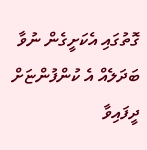ގޮތުގައި އެކަށީގެން ނުވާ ބަދަލެއް އެ ކުންފުންޏަށް ދީފައިވާ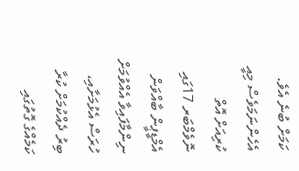ކަމަށް ބުނެ އެވެ.
އެހެންނަމަވެސް މިއީ ކުރިއަށް އޮތް ނޮވެމްބަރ 17ގައި އެމްޑީޕީން ބާއްވަން ނިންމާފައިވާ އެއްވުމަށް ހުރަސް އެޅުމަށާއި، ބިރު ދެއްކުމަށް ކުރާ ކަމެއްގެ ގޮތުގައި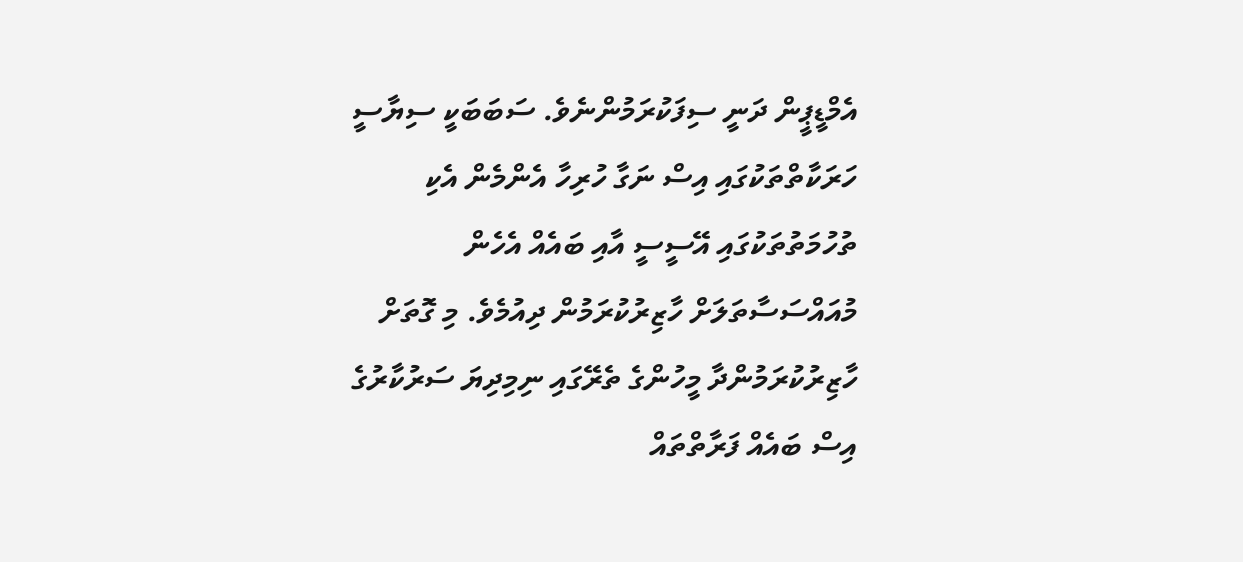އެމްޑީޕީން ދަނީ ސިފަކުރަމުންނެވެ. ސަބަބަކީ ސިޔާސީ ހަރަކާތްތަކުގައި އިސް ނަގާ ހުރިހާ އެންމެން އެކި ތުހުމަތުތަކުގައި އޭސީސީ އާއި ބައެއް އެހެން މުއައްސަސާތަލަށް ހާޒިރުކުރަމުން ދިއުމެވެ. މި ގޮތަށް ހާޒިރުކުރަމުންދާ މީހުންގެ ތެރޭގައި ނިމިދިޔަ ސަރުކާރުގެ އިސް ބައެއް ފަރާތްތައް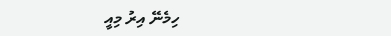ހިމެނޭ އިރު މިއީ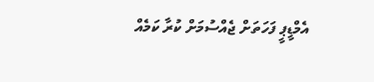އެމްޑީޕީ ފަހަތަށް ޖެއްސުމަށް ކުރާ ކަމެއް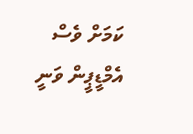ކަމަށް ވެސް އެމްޑީޕީން ވަނީ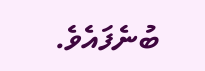ބުނެފައެވެ.